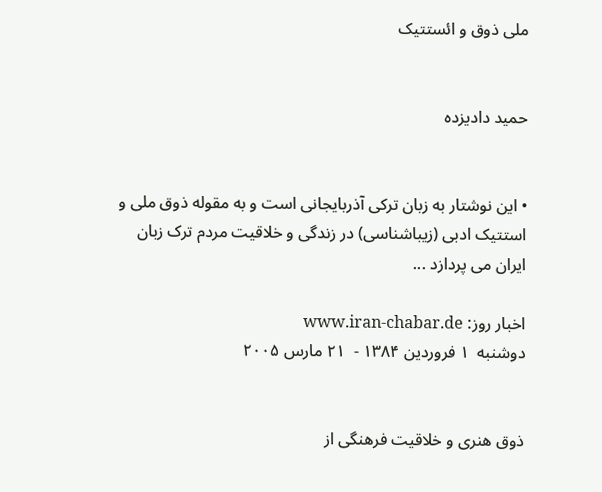ملی ذوق و ائستتیک


حمید دادیزده


• این نوشتار به زبان ترکی آذربایجانی است و به مقوله ذوق ملی و استتیک ادبی (زیباشناسی) در زندگی و خلاقیت مردم ترک زبان ایران می پردازد ...

اخبار روز: www.iran-chabar.de
دوشنبه  ۱ فروردين ۱٣٨۴ -  ۲۱ مارس ۲۰۰۵


ذوق هنری و خلاقیت فرهنگی از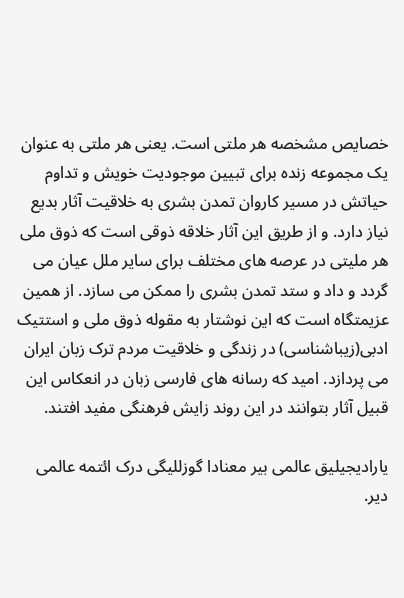خصایص مشخصه هر ملتی است. یعنی هر ملتی به عنوان یک مجموعه زنده برای تبیین موجودیت خویش و تداوم حیاتش در مسیر کاروان تمدن بشری به خلاقیت آثار بدیع نیاز دارد. و از طریق این آثار خلاقه ذوقی است که ذوق ملی هر ملیتی در عرصه های مختلف برای سایر ملل عیان می گردد و داد و ستد تمدن بشری را ممکن می سازد. از همین عزیمتگاه است که این نوشتار به مقوله ذوق ملی و استتیک ادبی(زیباشناسی) در زندگی و خلاقیت مردم ترک زبان ایران می پردازد. امید که رسانه های فارسی زبان در انعکاس این قبیل آثار بتوانند در این روند زایش فرهنگی مفید افتند.

یارادیجیلیق عالمی بیر معنادا گوزللیگی درک ائتمه عالمی دیر.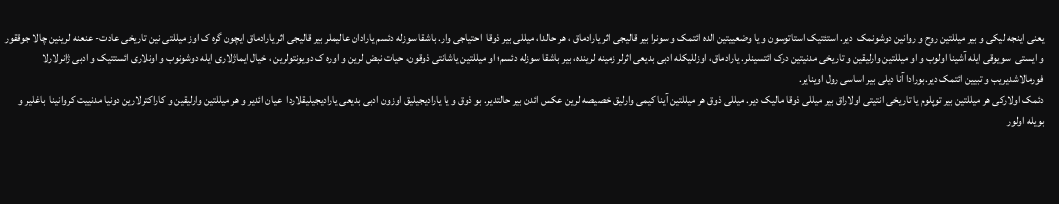یعنی اینجه لیکی و بیر میللتین روح و روانین دوشونمک  دیر. استئتیک استاتوسون و یا وضعییتین الده ائتمک و سونرا بیر قالیجی اثر یارادماق ، هر حالدا، میللی بیر ذوقا  احتیاجی وار. باشقا سوزله دئسم یارادان عالیملر بیر قالیجی اثر یارادماق ایچون گره ک اوز میللتی نین تاریخی عادت- عنعنه لرینین چالا جوققور و ایستی  سویوقی ایله آشینا اولوب و او میللتین وارلیقین و تاریخی مدنیتین درک ائتسینلر. یارادماق، اوزللیکله ادبی بدیعی اثرلر زمینه لرینده، بیر باشقا سوزله دئسم؛ او میللتین یاشانتی ذوقون، حیات نبض لرین و اوره ک دویونتولرین ، خیال ایماژلاری ایله دوشونوب و اونلاری ائستتیک و ادبی ژانرلارلا فورمالاشدیریب و تبیین ائتمک دیر.بورادا آنا دیلی بیر اساسی رول اوینایر.
دئمک اولارکی هر میللتین بیر توپلوم یا تاریخی انتیتی اولاراق بیر میللی ذوقا مالیک دیر. میللی ذوق هر میللتین آینا کیمی وارلیق خصیصه لرین عکس ائدن بیر حالتدیر. بو ذوق و یا یارادیجیلیق اوزون ادبی بدیعی یارادیجیلیقلاردا  عیان ائدیر و هر میللتین وارلیقین و کاراکترلارین دونیا مدنییت کروانینا  باغلیر و بویله اولور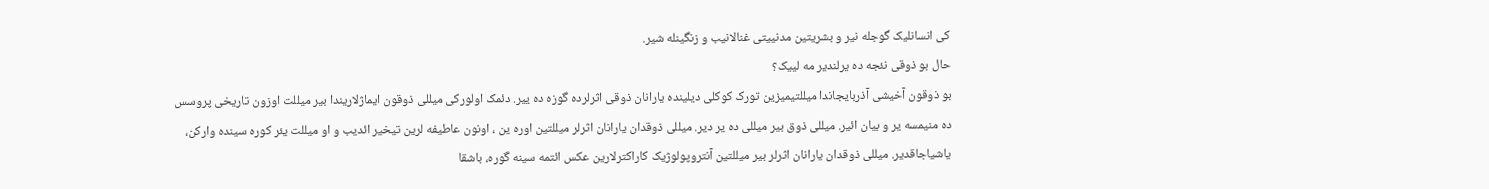کی انسانلیک گوجله نیر و بشریتین مدنییتی غنالانیب و زنگینله شیر.
حال بو ذوقی نئجه ده یرلندیر مه لییک؟
بو ذوقون آخیشی آذربایجاندا میللتیمیزین تورک کوکلی دیلینده یارانان ذوقی اثرلرده گوزه ده ییر. دئمک اولورکی میللی ذوقون ایماژلاریندا بیر میللت اوزون تاریخی پروسس ده منیمسه یر و بیان ائیر. میللی ذوق بیر میللی ده یر دیر. میللی ذوقدان یارانان اثرلر میللتین اوره ین ، اونون عاطیفه لرین تیخیر ائدیب و او میللت یئر کوره سینده وارکن، یاشیاجاقدیر. میللی ذوقدان یارانان اثرلر بیر میللتین آنتروپولوژیک کاراکترلارین عکس ائتمه سینه گوره، باشقا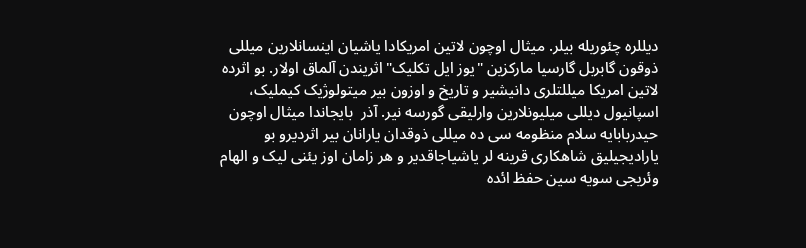دیللره چئوریله بیلر. میثال اوچون لاتین امریکادا یاشیان اینسانلارین میللی ذوقون گابربل گارسیا مارکزین "یوز ایل تکلیک" اثریندن آلماق اولار. بو اثرده لاتین امریکا میللتلری دانیشیر و تاریخ و اوزون بیر میتولوژیک کیملیک، اسپانیول دیللی میلیونلارین وارلیقی گورسه نیر. آذر  بایجاندا میثال اوچون حیدربابایه سلام منظومه سی ده میللی ذوقدان یارانان بیر اثردیرو بو یارادیجیلیق شاهکاری قرینه لر یاشیاجاقدیر و هر زامان اوز یئنی لیک و الهام وئریجی سویه سین حفظ ائده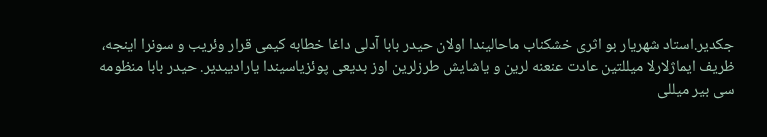جکدیر.استاد شهریار بو اثری خشکناب ماحالیندا اولان حیدر بابا آدلی داغا خطابه کیمی قرار وئریب و سونرا اینجه، ظریف ایماژلارلا میللتین عادت عنعنه لرین و یاشایش طرزلرین اوز بدیعی پوئزیاسیندا یارادیبدیر. حیدر بابا منظومه سی بیر میللی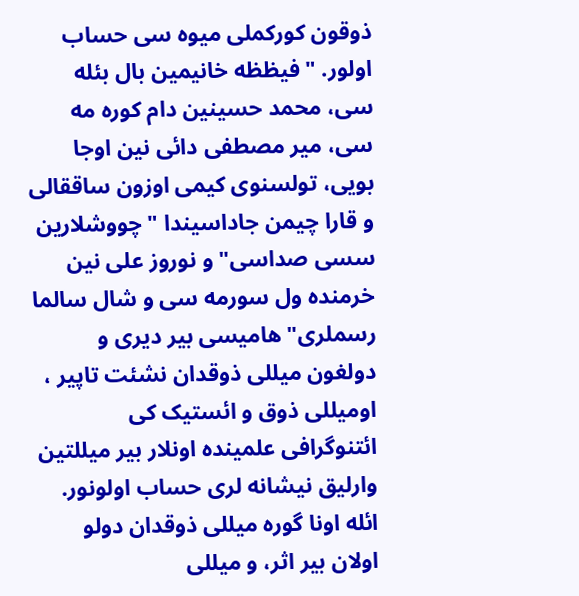ذوقون کورکملی میوه سی حساب اولور. "فیظظه خانیمین بال بئله سی، محمد حسینین دام کوره مه سی، میر مصطفی دائی نین اوجا بویی، تولسنوی کیمی اوزون ساققالی و قارا چیمن جاداسیندا "چووشلارین سسی صداسی" و نوروز علی نین خرمنده ول سورمه سی و شال سالما رسملری"هامیسی بیر دیری و دولغون میللی ذوقدان نشئت تاپیر ، اومیللی ذوق و ائستیک کی ائتنوگرافی علمینده اونلار بیر میللتین  وارلیق نیشانه لری حساب اولونور. ائله اونا گوره میللی ذوقدان دولو اولان بیر اثر، و میللی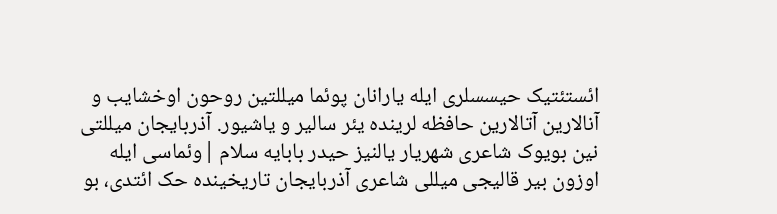ائستئتیک حیسسلری ایله یارانان پوئما میللتین روحون اوخشایب و آنالارین آتالارین حافظه لرینده یئر سالیر و یاشیور. آذربایجان میللتی نین بویوک شاعری شهریار یالنیز حیدر بابایه سلام |وئماسی ایله اوزون بیر قالیجی میللی شاعری آذربایجان تاریخینده حک ائتدی، بو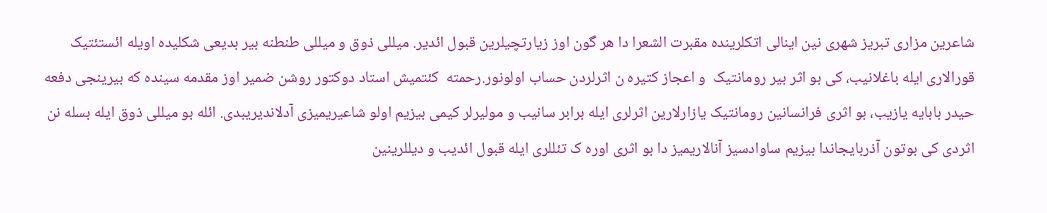شاعرین مزاری تبریز شهری نین اینالی اتکلرینده مقبرت الشعرا دا هر گون اوز زیارتچیلرین قبول ائدیر. میللی ذوق و میللی طنطنه بیر بدیعی شکلیده اویله ائستئتیک قورالاری ایله باغلانیب، کی بو اثر بیر رومانتیک  و اعجاز کتیره ن اثرلردن حساب اولونور.رحمته  کئتمیش استاد دوکتور روشن ضمیر اوز مقدمه سینده که بیرینجی دفعه حیدر بابایه یازیب، بو اثری فرانسانین رومانتیک یازارلارین اثرلری ایله برابر سانیب و مولیرلر کیمی بیزیم اولو شاعیریمیزی آدلاندیریبدی. ائله بو میللی ذوق ایله بسله نن اثردی کی بوتون آذربایجاندا بیزیم ساوادسیز آنالاریمیز دا بو اثری اوره ک تئللری ایله قبول ائدیب و دیللرینین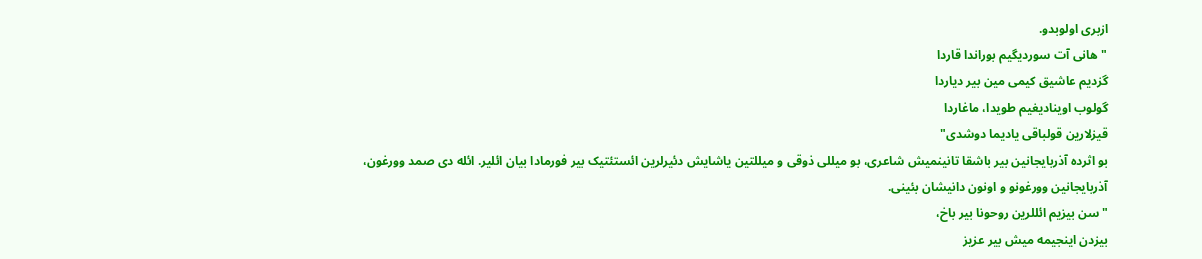ازبری اولوبدو.
"هانی آت سوردیگیم بوراندا قاردا
گزدیم عاشیق کیمی مین بیر دیاردا
گولوب اوینادیغیم طویدا، ماغاردا
قیزلارین قولباقی یادیما دوشدی"
بو اثرده آذربایجانین بیر باشقا تانینمیش شاعری، بو میللی ذوقی و میللتین یاشایش دئیرلرین ائستئتیک بیر فورمادا بیان ائلیر. ائله دی صمد وورغون، آذربایجانین وورغونو و اونون دانیشان بئینی.
"سن بیزیم ائللرین روحونا بیر باخ،
بیزدن اینجیمه میش بیر عزیز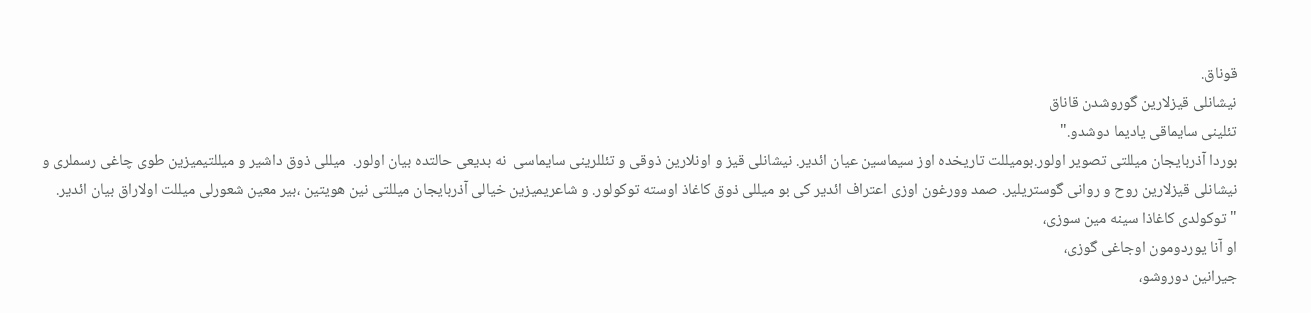قوناق.
نیشانلی قیزلارین گوروشدن قاناق
تئلینی سایماقی یادیما دوشدو."
بوردا آذربایجان میللتی تصویر اولور.بومیللت تاریخده اوز سیماسین عیان ائدیر. نیشانلی قیز و اونلارین ذوقی و تئللرینی سایماسی  نه بدیعی حالتده بیان اولور.  میللی ذوق داشیر و میللتیمیزین طوی چاغی رسملری و نیشانلی قیزلارین روح و روانی گوستریلیر. صمد وورغون اوزی اعتراف ائدیر کی بو میللی ذوق کاغاذ اوسته توکولور. و شاعریمیزین خیالی آذربایجان میللتی نین هویتین ،بیر معین شعورلی میللت اولاراق بیان ائدیر.
"توکولدی کاغاذا سینه مین سوزی،
او آنا یوردومون اوجاغی گوزی،
جیرانین دوروشو،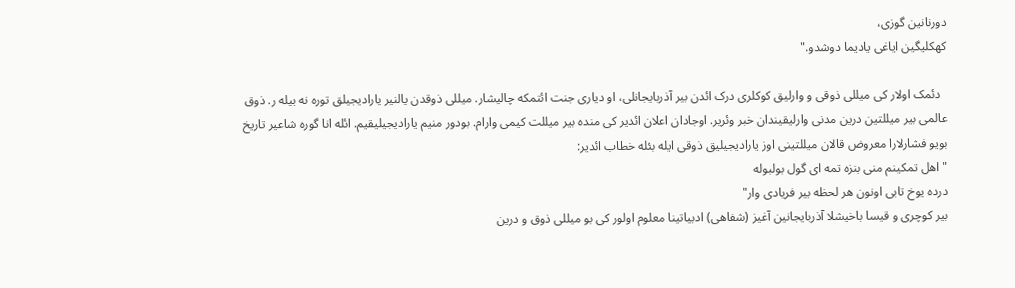دورنانین گوزی،
کهکلیگین ایاغی یادیما دوشدو."

  دئمک اولار کی میللی ذوقی و وارلیق کوکلری درک ائدن بیر آذربایجانلی، او دیاری جنت ائتمکه چالیشار. میللی ذوقدن یالنیر یارادیجیلق توره نه بیله ر. ذوق عالمی بیر میللتین درین مدنی وارلیقیندان خبر وئریر. اوجادان اعلان ائدیر کی منده بیر میللت کیمی وارام. بودور منیم یارادیجیلیقیم. ائله انا گوره شاعیر تاریخ بویو فشارلارا معروض قالان میللتینی اوز یارادیجیلیق ذوقی ایله بئله خطاب ائدیر:
"اهل تمکینم منی بنزه تمه ای گول بولبوله
درده یوخ تابی اونون هر لحظه بیر فریادی وار"
بیر کوچری و قیسا باخیشلا آذربایجانین آغیز (شفاهی) ادبیاتینا معلوم اولور کی بو میللی ذوق و درین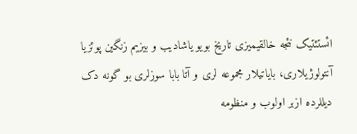ائستئتیک نئجه خالقیمیزی تاریخ بویو یاشادیب و بیزیم زنگین پوئزیا آنتولوژیلاری، بایاتیلار مجموعه لری و آتا بابا سوزلری بو گونه دک دیللرده ازبر اولوب و منظومه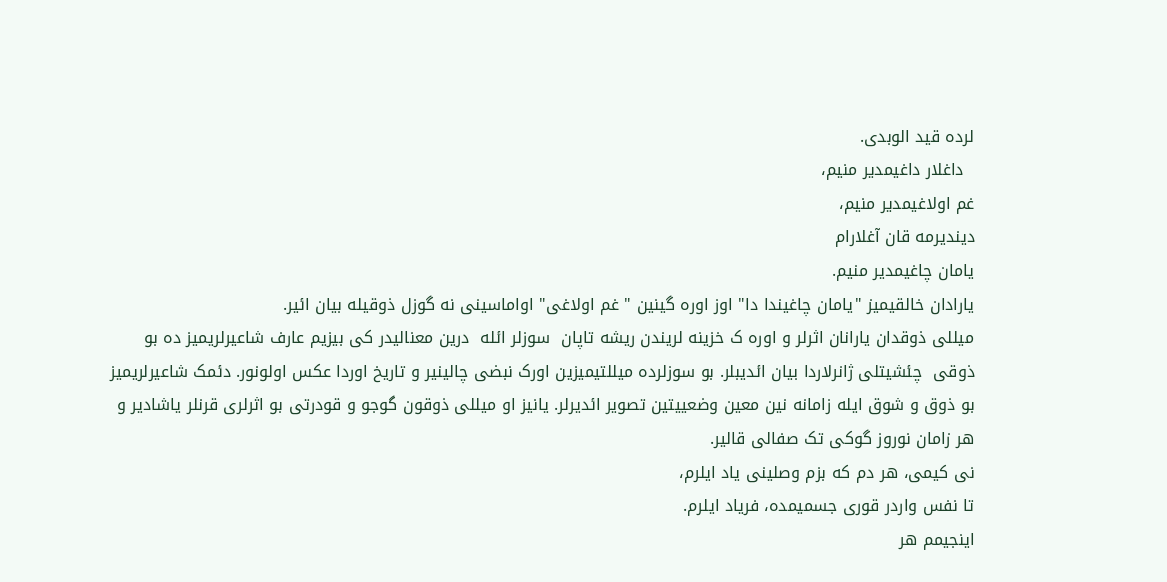لرده قید الوبدی.
  داغلار داغیمدیر منیم،
غم اولاغیمدیر منیم،
دیندیرمه قان آغلارام
یامان چاغیمدیر منیم.
یارادان خالقیمیز "یامان چاغیندا دا" اوز اوره گینین " غم اولاغی" اواماسینی نه گوزل ذوقیله بیان ائیر.
میللی ذوقدان یارانان اثرلر و اوره ک خزینه لریندن ریشه تاپان  سوزلر ائله  درین معنالیدر کی بیزیم عارف شاعیرلریمیز ده بو ذوقی  چئشیتلی ژانرلاردا بیان ائدیبلر. بو سوزلرده میللتیمیزین اورک نبضی چالینیر و تاریخ اوردا عکس اولونور. دئمک شاعیرلریمیز بو ذوق و شوق ایله زامانه نین معین وضعییتین تصویر ائدیرلر. یانیز او میللی ذوقون گوجو و قودرتی بو اثرلری قرنلر یاشادیر و هر زامان نوروز گوکی تک صفالی قالیر.
نی کیمی، هر دم که بزم وصلینی یاد ایلرم،
تا نفس واردر قوری جسمیمده، فریاد ایلرم.
اینجیمم هر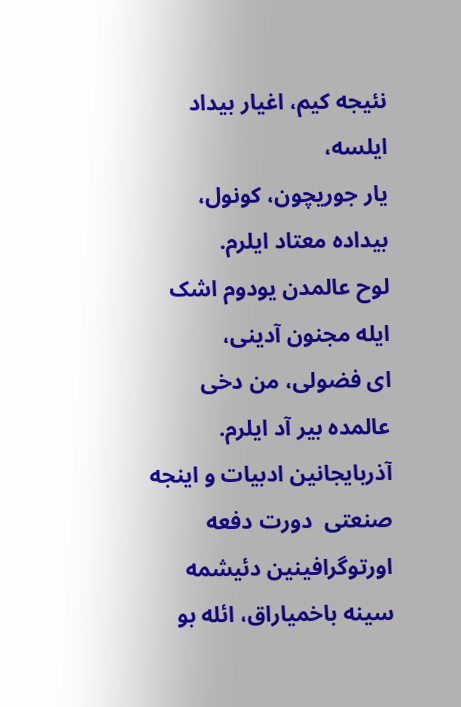نئیجه کیم، اغیار بیداد ایلسه،
یار جوریچون، کونول، بیداده معتاد ایلرم.
لوح عالمدن یودوم اشک ایله مجنون آدینی،
ای فضولی، من دخی عالمده بیر آد ایلرم.
آذربایجانین ادبیات و اینجه صنعتی  دورت دفعه اورتوگرافینین دئیشمه سینه باخمیاراق، ائله بو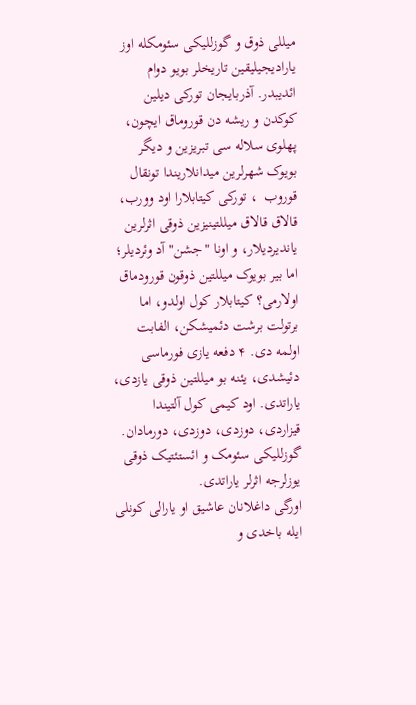میللی ذوق و گوزللیکی سئومکله اوز یارادیجیلیقین تاریخلر بویو دوام ائدیبدر. آذربایجان تورکی دیلین کوکدن و ریشه دن قوروماق ایچون، پهلوی سلاله سی تبریزین و دیگر بویوک شهرلرین میدانلاریندا تونقال قوروب  ، تورکی کیتابلارا اود وورب، قالاق قالاق میللتینیزین ذوقی اثرلرین یاندیردیلار، و اونا "جشن" آد وئردیلر؛ اما بیر بویوک میللتین ذوقون قورودماق اولارمی؟ کیتابلار کول اولدو، اما  برتولت برشت دئمیشکن، الفابت اولمه دی. ۴ دفعه یازی فورماسی دئیشدی، یئنه بو میللتین ذوقی یازدی، یاراتدی. اود کیمی کول آلتیندا قیزاردی، دوزدی، دوزدی، دورمادان. گوزللیکی سئومک و ائستئتیک ذوقی یوزلرجه اثرلر یاراتدی.
اورگی داغلانان عاشیق او یارالی کونلی ایله باخدی و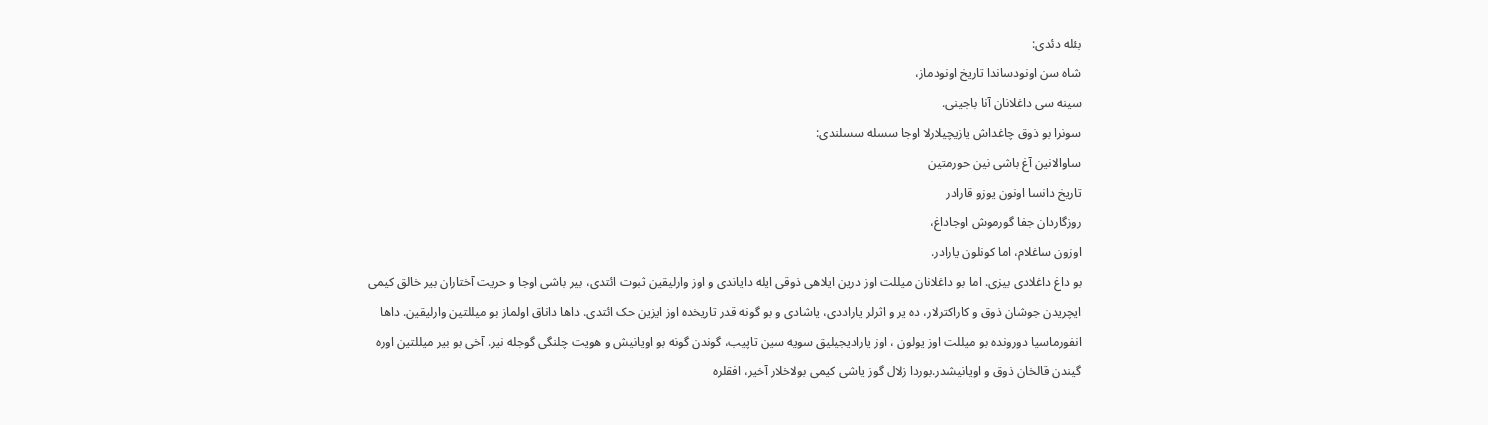بئله دئدی:
شاه سن اونودساندا تاریخ اونودماز،
سینه سی داغلانان آنا باجینی.
سونرا بو ذوق چاغداش یازیچیلارلا اوجا سسله سسلندی:
ساوالانین آغ باشی نین حورمتین
تاریخ دانسا اونون یوزو قارادر
روزگاردان جفا گورموش اوجاداغ،
اوزون ساغلام، اما کونلون یارادر.
بو داغ داغلادی بیزی. اما بو داغلانان میللت اوز درین ایلاهی ذوقی ایله دایاندی و اوز وارلیقین ثبوت ائتدی، بیر باشی اوجا و حریت آختاران بیر خالق کیمی ایچریدن جوشان ذوق و کاراکترلار، ده یر و اثرلر یاراددی، یاشادی و بو گونه قدر تاریخده اوز ایزین حک ائتدی. داها داناق اولماز بو میللتین وارلیقین. داها انفورماسیا دورونده بو میللت اوز یولون ، اوز یارادیجیلیق سویه سین تاپیب، گوندن گونه بو اویانیش و هویت چلنگی گوجله نیر. آخی بو بیر میللتین اوره گیندن قالخان ذوق و اویانیشدر.بوردا زلال گوز یاشی کیمی بولاخلار آخیر، افقلره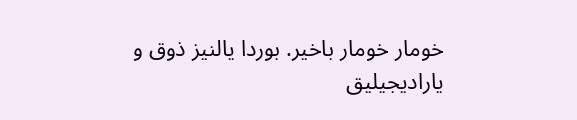خومار خومار باخیر. بوردا یالنیز ذوق و یارادیجیلیق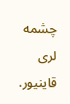چشمه لری  قاینیور.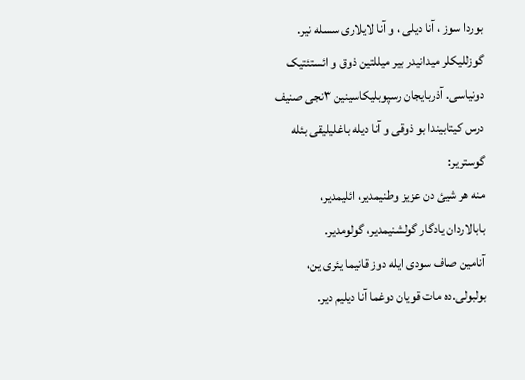بوردا سوز ، آنا دیلی ، و آنا لایلاری سسله نیر. گوزللیکلر میدانیدر بیر میللتین ذوق و ائستئتیک دونیاسی. آذربایجان رسپوبلیکاسینین ٣نجی صنیف درس کیتابیندا بو ذوقی و آنا دیله باغلیلیقی بئله گوستریر:
منه هر شیئ دن عزیز وطنیمدیر، ائلیمدیر،
بابالاردان یادگار گولشنیمدیر، گولومدیر.
آنامین صاف سودی ایله دوز قانیما یئری ین،
بولبولی.ده مات قویان دوغما آنا دیلیم دیر.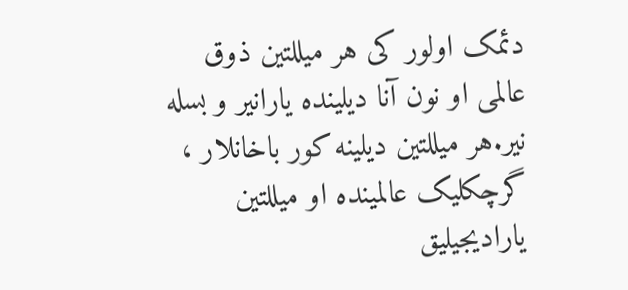دئمک اولور کی هر میللتین ذوق عالمی او نون آنا دیلینده یارانیر و بسله نیر.هر میللتین دیلینه کور باخانلار ، گرچکلیک عالمینده او میللتین یارادیجیلیق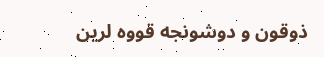ذوقون و دوشونجه قووه لرین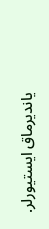یاندیرماق ایستیورلر.